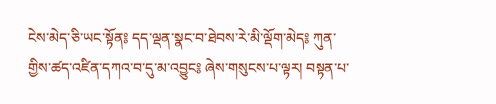ངེས་མེད་ཅི་ཡང་སྟོན༔ དད་ལྡན་སྣང་བ་ཐེབས་རེ་མི་ལྡོག་མེད༔ ཀུན་གྱིས་ཚད་འཛིན་དཀའ་བ་དུ་མ་འབྱུང༔ ཞེས་གསུངས་པ་ལྟར། བསྟན་པ་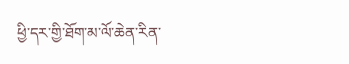ཕྱི་དར་གྱི་ཐོག་མ་ལོ་ཆེན་རིན་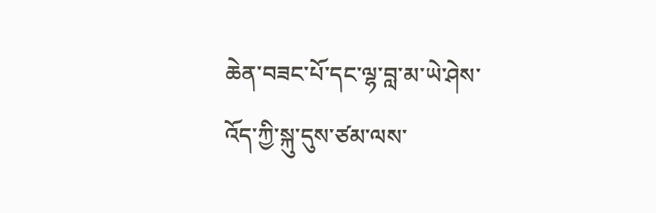ཆེན་བཟང་པོ་དང་ལྷ་བླ་མ་ཡེ་ཤེས་འོད་ཀྱི་སྐུ་དུས་ཙམ་ལས་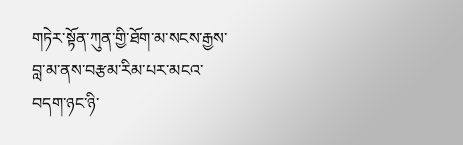གཏེར་སྟོན་ཀུན་གྱི་ཐོག་མ་སངས་རྒྱས་བླ་མ་ནས་བརྩམ་རིམ་པར་མངའ་བདག་ཉང་ཉི་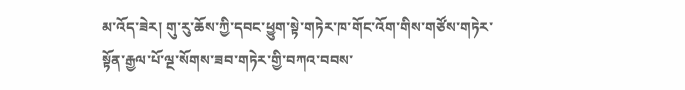མ་འོད་ཟེར། གུ་རུ་ཆོས་ཀྱི་དབང་ཕྱུག་སྟེ་གཏེར་ཁ་གོང་འོག་གིས་གཙོས་གཏེར་སྟོན་རྒྱལ་པོ་ལྔ་སོགས་ཟབ་གཏེར་གྱི་བཀའ་བབས་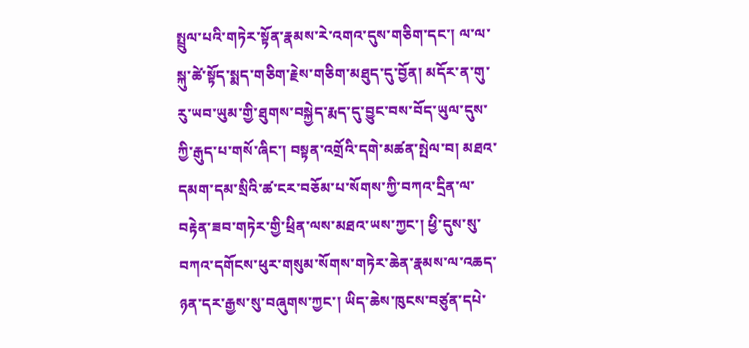སྤྲུལ་པའི་གཏེར་སྟོན་རྣམས་རེ་འགའ་དུས་གཅིག་དང་། ལ་ལ་སྐུ་ཚེ་སྟོད་སྨད་གཅིག་རྗེས་གཅིག་མཐུད་དུ་བྱོན། མདོར་ན་གུ་རུ་ཡབ་ཡུམ་གྱི་ཐུགས་བསྐྱེད་རྨད་དུ་བྱུང་བས་བོད་ཡུལ་དུས་ཀྱི་རྒུད་པ་གསོ་ཞིང་། བསྟན་འགྲོའི་དགེ་མཚན་སྤེལ་བ། མཐའ་དམག་དམ་སྲིའི་ཚ་ངར་བཅོམ་པ་སོགས་ཀྱི་བཀའ་དྲིན་ལ་བརྟེན་ཟབ་གཏེར་གྱི་ཕྲིན་ལས་མཐའ་ཡས་ཀྱང་། ཕྱི་དུས་སུ་བཀའ་དགོངས་ཕུར་གསུམ་སོགས་གཏེར་ཆེན་རྣམས་ལ་འཆད་ཉན་དར་རྒྱས་སུ་བཞུགས་ཀྱང་། ཡིད་ཆེས་ཁུངས་བཙུན་དཔེ་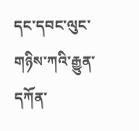དང་དབང་ལུང་གཉིས་ཀའི་རྒྱུན་དཀོན་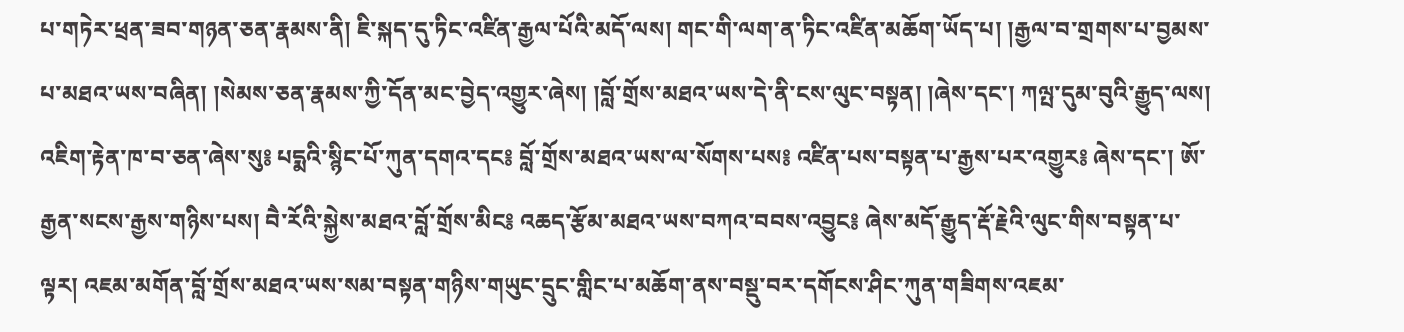པ་གཏེར་ཕྲན་ཟབ་གཉན་ཅན་རྣམས་ནི། ཇི་སྐད་དུ་ཏིང་འཛིན་རྒྱལ་པོའི་མདོ་ལས། གང་གི་ལག་ན་ཏིང་འཛིན་མཆོག་ཡོད་པ། །རྒྱལ་བ་གྲགས་པ་བྱམས་པ་མཐའ་ཡས་བཞིན། །སེམས་ཅན་རྣམས་ཀྱི་དོན་མང་བྱེད་འགྱུར་ཞེས། །བློ་གྲོས་མཐའ་ཡས་དེ་ནི་ངས་ལུང་བསྟན། །ཞེས་དང་། ཀལྤ་དུམ་བུའི་རྒྱུད་ལས། འཇིག་རྟེན་ཁ་བ་ཅན་ཞེས་སུ༔ པདྨའི་སྙིང་པོ་ཀུན་དགའ་དང༔ བློ་གྲོས་མཐའ་ཡས་ལ་སོགས་པས༔ འཛིན་པས་བསྟན་པ་རྒྱས་པར་འགྱུར༔ ཞེས་དང་། ཨོ་རྒྱན་སངས་རྒྱས་གཉིས་པས། བཻ་རོའི་སྐྱེས་མཐའ་བློ་གྲོས་མིང༔ འཆད་རྩོམ་མཐའ་ཡས་བཀའ་བབས་འབྱུང༔ ཞེས་མདོ་རྒྱུད་རྡོ་རྗེའི་ལུང་གིས་བསྟན་པ་ལྟར། འཇམ་མགོན་བློ་གྲོས་མཐའ་ཡས་སམ་བསྟན་གཉིས་གཡུང་དྲུང་གླིང་པ་མཆོག་ནས་བསྡུ་བར་དགོངས་ཤིང་ཀུན་གཟིགས་འཇམ་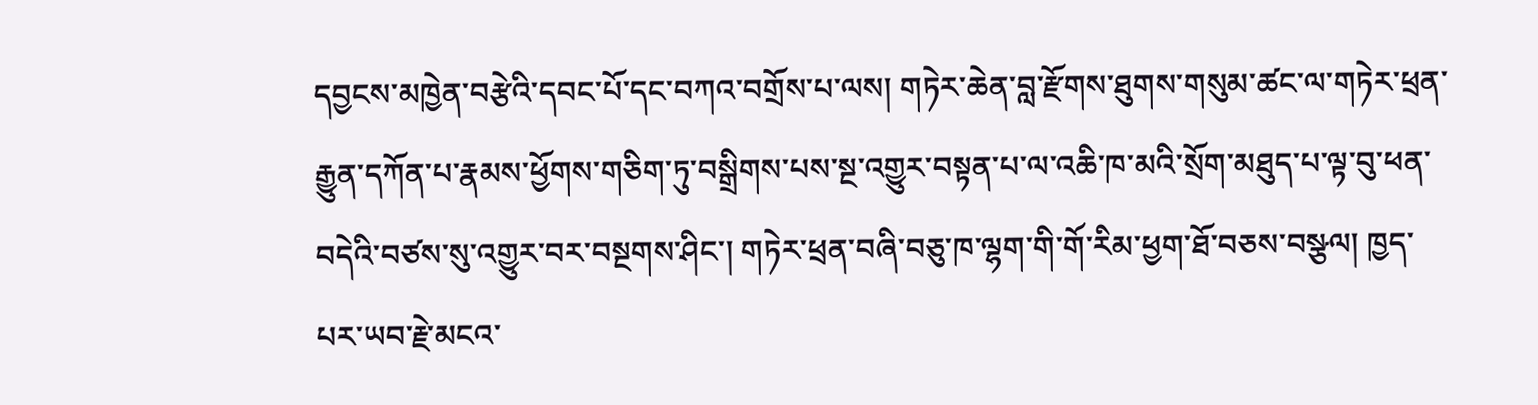དབྱངས་མཁྱེན་བརྩེའི་དབང་པོ་དང་བཀའ་བགྲོས་པ་ལས། གཏེར་ཆེན་བླ་རྫོགས་ཐུགས་གསུམ་ཚང་ལ་གཏེར་ཕྲན་རྒྱུན་དཀོན་པ་རྣམས་ཕྱོགས་གཅིག་ཏུ་བསྒྲིགས་པས་སྔ་འགྱུར་བསྟན་པ་ལ་འཆི་ཁ་མའི་སྲོག་མཐུད་པ་ལྟ་བུ་ཕན་བདེའི་བཙས་སུ་འགྱུར་བར་བསྔགས་ཤིང་། གཏེར་ཕྲན་བཞི་བཅུ་ཁ་ལྷག་གི་གོ་རིམ་ཕྱག་ཐོ་བཅས་བསྩལ། ཁྱད་པར་ཡབ་རྗེ་མངའ་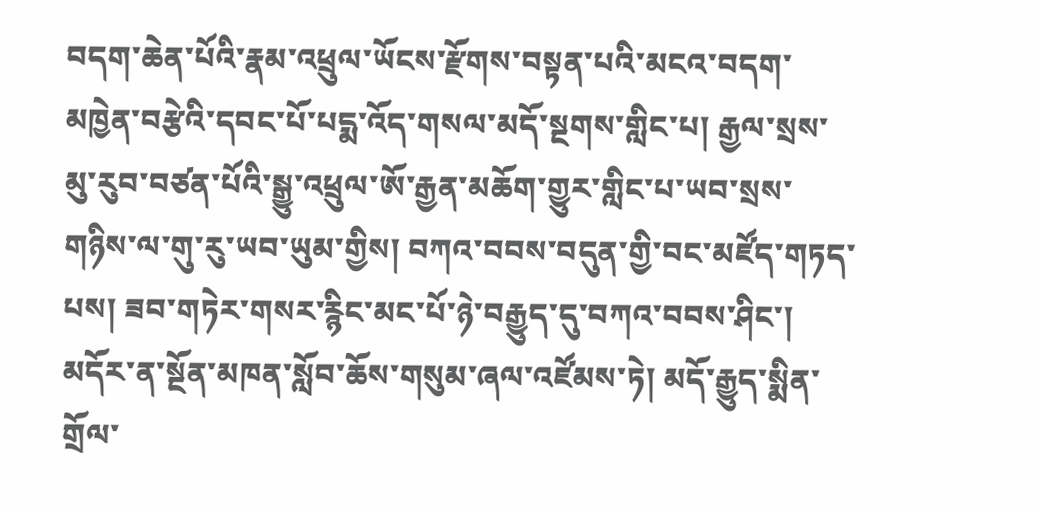བདག་ཆེན་པོའི་རྣམ་འཕྲུལ་ཡོངས་རྫོགས་བསྟན་པའི་མངའ་བདག་མཁྱེན་བརྩེའི་དབང་པོ་པདྨ་འོད་གསལ་མདོ་སྔགས་གླིང་པ། རྒྱལ་སྲས་མུ་རུབ་བཙན་པོའི་སྒྱུ་འཕྲུལ་ཨོ་རྒྱན་མཆོག་གྱུར་གླིང་པ་ཡབ་སྲས་གཉིས་ལ་གུ་རུ་ཡབ་ཡུམ་གྱིས། བཀའ་བབས་བདུན་གྱི་བང་མཛོད་གཏད་པས། ཟབ་གཏེར་གསར་རྙིང་མང་པོ་ཉེ་བརྒྱུད་དུ་བཀའ་བབས་ཤིང་། མདོར་ན་སྔོན་མཁན་སློབ་ཆོས་གསུམ་ཞལ་འཛོམས་ཏེ། མདོ་རྒྱུད་སྨིན་གྲོལ་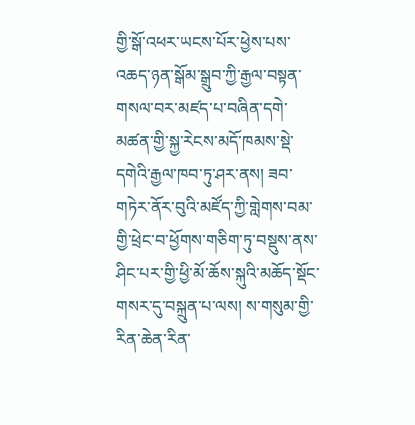གྱི་སྒོ་འཕར་ཡངས་པོར་ཕྱེས་པས་འཆད་ཉན་སྒོམ་སྒྲུབ་ཀྱི་རྒྱལ་བསྟན་གསལ་བར་མཛད་པ་བཞིན་དགེ་མཚན་གྱི་སྐྱ་རེངས་མདོ་ཁམས་སྡེ་དགེའི་རྒྱལ་ཁབ་ཏུ་ཤར་ནས། ཟབ་གཏེར་ནོར་བུའི་མཛོད་ཀྱི་གླེགས་བམ་གྱི་ཕྲེང་བ་ཕྱོགས་གཅིག་ཏུ་བསྡུས་ནས་ཤིང་པར་གྱི་ཕྱི་མོ་ཆོས་སྐུའི་མཆོད་སྡོང་གསར་དུ་བསྐྲུན་པ་ལས། ས་གསུམ་གྱི་རིན་ཆེན་རིན་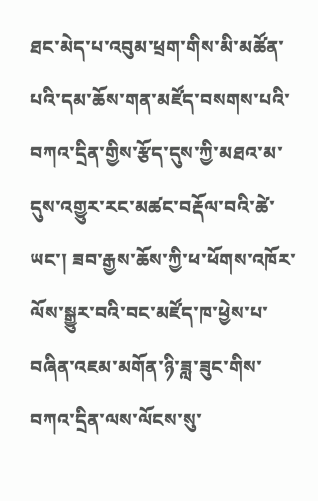ཐང་མེད་པ་འབུམ་ཕྲག་གིས་མི་མཚོན་པའི་དམ་ཆོས་གན་མཛོད་བསགས་པའི་བཀའ་དྲིན་གྱིས་རྩོད་དུས་ཀྱི་མཐའ་མ་དུས་འགྱུར་རང་མཚང་བརྡོལ་བའི་ཚེ་ཡང་། ཟབ་རྒྱས་ཆོས་ཀྱི་ཕ་ཕོགས་འཁོར་ལོས་སྒྱུར་བའི་བང་མཛོད་ཁ་ཕྱེས་པ་བཞིན་འཇམ་མགོན་ཉི་ཟླ་ཟུང་གིས་བཀའ་དྲིན་ལས་ལོངས་སུ་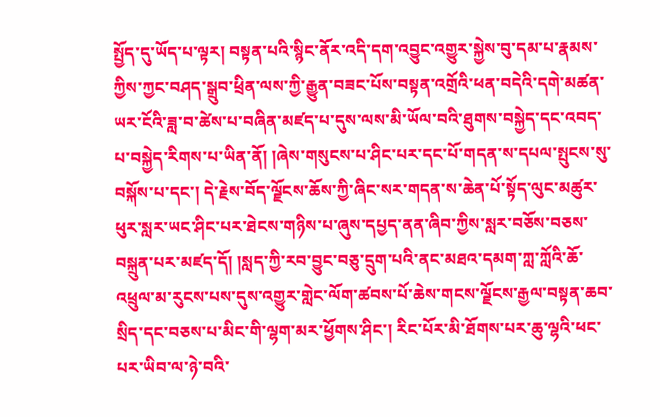སྤྱོད་དུ་ཡོད་པ་ལྟར། བསྟན་པའི་སྙིང་ནོར་འདི་དག་འབྱུང་འགྱུར་སྐྱེས་བུ་དམ་པ་རྣམས་ཀྱིས་ཀྱང་བཤད་སྒྲུབ་ཕྲིན་ལས་ཀྱི་རྒྱུན་བཟང་པོས་བསྟན་འགྲོའི་ཕན་བདེའི་དགེ་མཚན་ཡར་ངོའི་ཟླ་བ་ཚེས་པ་བཞིན་མཛད་པ་དུས་ལས་མི་ཡོལ་བའི་ཐུགས་བསྐྱེད་དང་འབད་པ་བསྐྱེད་རིགས་པ་ཡིན་ནོ། །ཞེས་གསུངས་པ་ཤིང་པར་དང་པོ་གདན་ས་དཔལ་སྤུངས་སུ་བསྐོས་པ་དང་། དེ་རྗེས་བོད་ལྗོངས་ཆོས་ཀྱི་ཞིང་སར་གདན་ས་ཆེན་པོ་སྟོད་ལུང་མཚུར་ཕུར་སླར་ཡང་ཤིང་པར་ཐེངས་གཉིས་པ་ཞུས་དཔྱད་ནན་ཞིབ་ཀྱིས་སླར་བཅོས་བཅས་བསྐྲུན་པར་མཛད་དོ། །སླད་ཀྱི་རབ་བྱུང་བཅུ་དྲུག་པའི་ནང་མཐའ་དམག་ཀླ་ཀློའི་ཆོ་འཕྲུལ་མ་རུངས་པས་དུས་འགྱུར་གླེང་ལོག་ཚབས་པོ་ཆེས་གངས་ལྗོངས་རྒྱལ་བསྟན་ཆབ་སྲིད་དང་བཅས་པ་མིང་གི་ལྷག་མར་ཕྱོགས་ཤིང་། རིང་པོར་མི་ཐོགས་པར་ཆུ་ལྷའི་ཕང་པར་ཡིབ་ལ་ཉེ་བའི་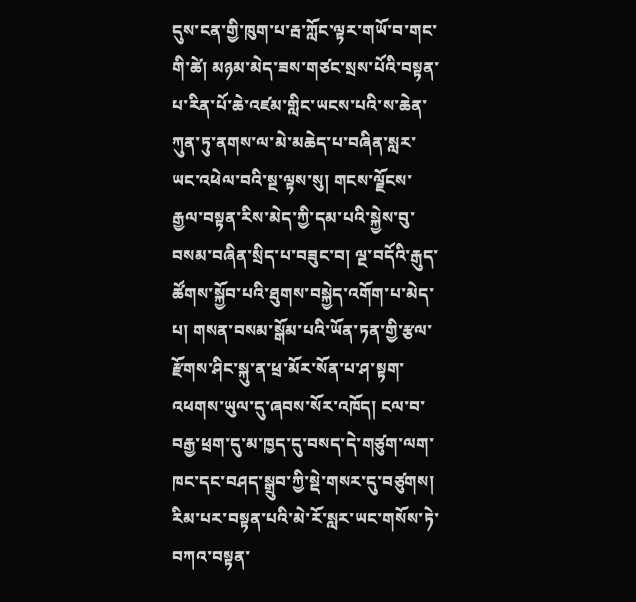དུས་ངན་གྱི་ཁུག་པ་རྦ་ཀློང་ལྟར་གཡོ་བ་གང་གི་ཚེ། མཉམ་མེད་ཟས་གཙང་སྲས་པོའི་བསྟན་པ་རིན་པོ་ཆེ་འཛམ་གླིང་ཡངས་པའི་ས་ཆེན་ཀུན་ཏུ་ནགས་ལ་མེ་མཆེད་པ་བཞིན་སླར་ཡང་འཕེལ་བའི་སྔ་ལྟས་སུ། གངས་ལྗོངས་རྒྱལ་བསྟན་རིས་མེད་ཀྱི་དམ་པའི་སྐྱེས་བུ་བསམ་བཞིན་སྲིད་པ་བཟུང་བ། ལྔ་བདོའི་རྒུད་ཚོགས་སྐྱོབ་པའི་ཐུགས་བསྐྱེད་འགོག་པ་མེད་པ། གསན་བསམ་སྒོམ་པའི་ཡོན་ཏན་གྱི་རྩལ་རྫོགས་ཤིང་སྐུ་ན་ཕྲ་མོར་སོན་པ་ཤ་སྟག་འཕགས་ཡུལ་དུ་ཞབས་སོར་འཁོད། ངལ་བ་བརྒྱ་ཕྲག་དུ་མ་ཁྱད་དུ་བསད་དེ་གཙུག་ལག་ཁང་དང་བཤད་སྒྲུབ་ཀྱི་སྡེ་གསར་དུ་བཙུགས། རིམ་པར་བསྟན་པའི་མེ་རོ་སླར་ཡང་གསོས་ཏེ་བཀའ་བསྟན་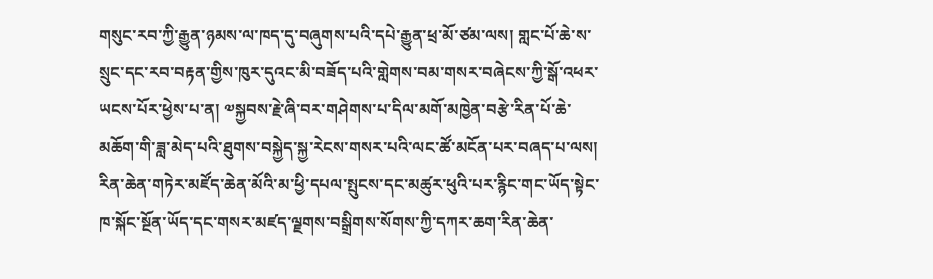གསུང་རབ་ཀྱི་རྒྱུན་ཉམས་ལ་ཁད་དུ་བཞུགས་པའི་དཔེ་རྒྱུན་ཕྲ་མོ་ཙམ་ལས། གླང་པོ་ཆེ་ས་སྲུང་དང་རབ་བརྟན་གྱིས་ཁུར་དུའང་མི་བཟོད་པའི་གླེགས་བམ་གསར་བཞེངས་ཀྱི་སྒོ་འཕར་ཡངས་པོར་ཕྱེས་པ་ན། ༧སྐྱབས་རྗེ་ཞི་བར་གཤེགས་པ་དིལ་མགོ་མཁྱེན་བརྩེ་རིན་པོ་ཆེ་མཆོག་གི་ཟླ་མེད་པའི་ཐུགས་བསྐྱེད་སྐྱ་རེངས་གསར་པའི་ལང་ཚོ་མངོན་པར་བཞད་པ་ལས། རིན་ཆེན་གཏེར་མཛོད་ཆེན་མོའི་མ་ཕྱི་དཔལ་སྤུངས་དང་མཚུར་ཕུའི་པར་རྙིང་གང་ཡོད་སྟེང་ཁ་སྐོང་སྔོན་ཡོད་དང་གསར་མཛད་ལྗགས་བསྒྲིགས་སོགས་ཀྱི་དཀར་ཆག་རིན་ཆེན་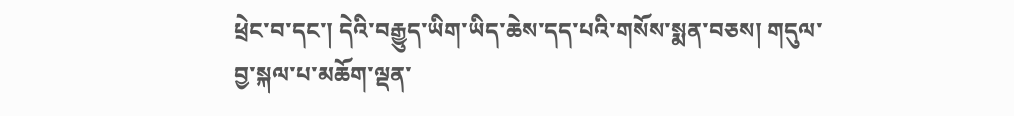ཕྲེང་བ་དང་། དེའི་བརྒྱུད་ཡིག་ཡིད་ཆེས་དད་པའི་གསོས་སྨན་བཅས། གདུལ་བྱ་སྐལ་པ་མཆོག་ལྡན་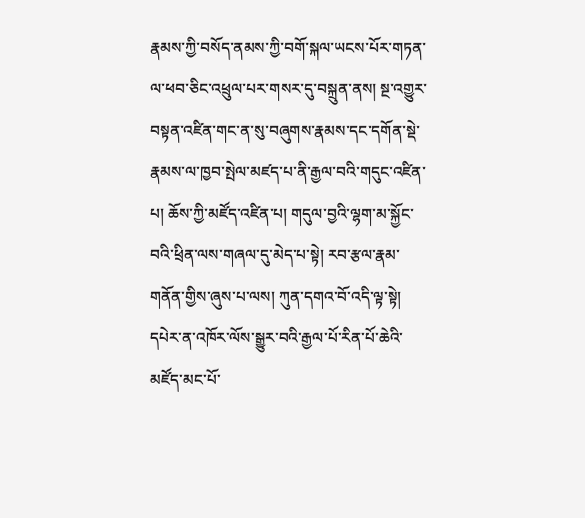རྣམས་ཀྱི་བསོད་ནམས་ཀྱི་བགོ་སྐལ་ཡངས་པོར་གཏན་ལ་ཕབ་ཅིང་འཕྲུལ་པར་གསར་དུ་བསྐྲུན་ནས། སྔ་འགྱུར་བསྟན་འཛིན་གང་ན་སུ་བཞུགས་རྣམས་དང་དགོན་སྡེ་རྣམས་ལ་ཁྱབ་སྤེལ་མཛད་པ་ནི་རྒྱལ་བའི་གདུང་འཛིན་པ། ཆོས་ཀྱི་མཛོད་འཛིན་པ། གདུལ་བྱའི་ལྷག་མ་སྐྱོང་བའི་ཕྲིན་ལས་གཞལ་དུ་མེད་པ་སྟེ། རབ་རྩལ་རྣམ་གནོན་གྱིས་ཞུས་པ་ལས། ཀུན་དགའ་བོ་འདི་ལྟ་སྟེ། དཔེར་ན་འཁོར་ལོས་སྒྱུར་བའི་རྒྱལ་པོ་རིན་པོ་ཆེའི་མཛོད་མང་པོ་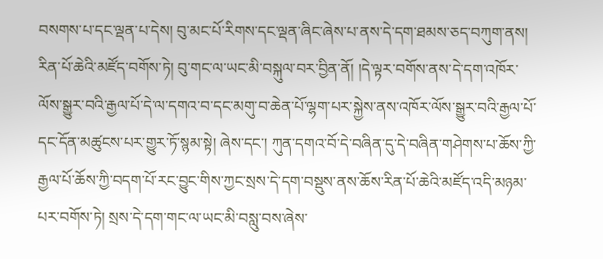བསགས་པ་དང་ལྡན་པ་དེས། བུ་མང་པོ་རིགས་དང་ལྡན་ཞིང་ཞེས་པ་ནས་དེ་དག་ཐམས་ཅད་བཀུག་ནས། རིན་པོ་ཆེའི་མཛོད་བགོས་ཏེ། བུ་གང་ལ་ཡང་མི་བསྐུལ་བར་བྱིན་ནོ། །དེ་ལྟར་བགོས་ནས་དེ་དག་འཁོར་ལོས་སྒྱུར་བའི་རྒྱལ་པོ་དེ་ལ་དགའ་བ་དང་མགུ་བ་ཆེན་པོ་ལྷག་པར་སྐྱེས་ནས་འཁོར་ལོས་སྒྱུར་བའི་རྒྱལ་པོ་དང་དོན་མཚུངས་པར་གྱུར་ཏོ་སྙམ་སྟེ། ཞེས་དང་། ཀུན་དགའ་བོ་དེ་བཞིན་དུ་དེ་བཞིན་གཤེགས་པ་ཆོས་ཀྱི་རྒྱལ་པོ་ཆོས་ཀྱི་བདག་པོ་རང་བྱུང་གིས་ཀྱང་སྲས་དེ་དག་བསྡུས་ནས་ཆོས་རིན་པོ་ཆེའི་མཛོད་འདི་མཉམ་པར་བགོས་ཏེ། སྲས་དེ་དག་གང་ལ་ཡང་མི་བསླུ་བས་ཞེས་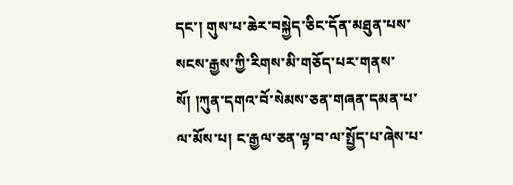དང་། གུས་པ་ཆེར་བསྐྱེད་ཅིང་དོན་མཐུན་པས་སངས་རྒྱས་ཀྱི་རིགས་མི་གཅོད་པར་གནས་སོ། །ཀུན་དགའ་བོ་སེམས་ཅན་གཞན་དམན་པ་ལ་མོས་པ། ང་རྒྱལ་ཅན་ལྟ་བ་ལ་སྤྱོད་པ་ཞེས་པ་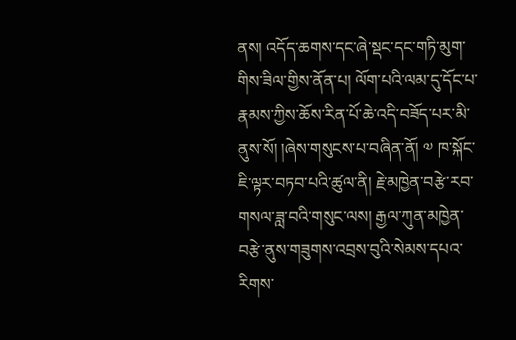ནས། འདོད་ཆགས་དང་ཞེ་སྡང་དང་གཏི་མུག་གིས་ཟིལ་གྱིས་ནོན་པ། ལོག་པའི་ལམ་དུ་དོང་པ་རྣམས་ཀྱིས་ཆོས་རིན་པོ་ཆེ་འདི་བཟོད་པར་མི་ནུས་སོ། །ཞེས་གསུངས་པ་བཞིན་ནོ། ༧ ཁ་སྐོང་ཇི་ལྟར་བཏབ་པའི་ཚུལ་ནི། རྗེ་མཁྱེན་བརྩེ་རབ་གསལ་ཟླ་བའི་གསུང་ལས། རྒྱལ་ཀུན་མཁྱེན་བརྩེ་ནུས་གཟུགས་འབྲས་བུའི་སེམས་དཔའ་རིགས་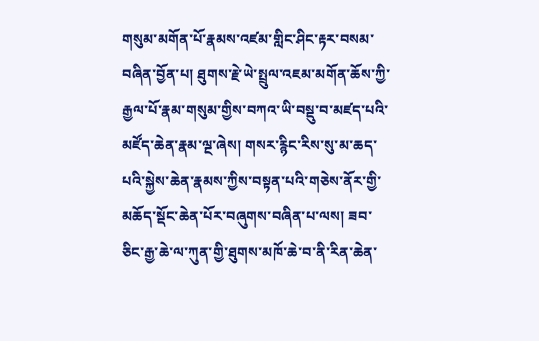གསུམ་མགོན་པོ་རྣམས་འཛམ་གླིང་ཤིང་རྟར་བསམ་བཞིན་བྱོན་པ། ཐུགས་རྗེ་ཡེ་སྤྲུལ་འཇམ་མགོན་ཆོས་ཀྱི་རྒྱལ་པོ་རྣམ་གསུམ་གྱིས་བཀའ་ཡི་བསྡུ་བ་མཛད་པའི་མཛོད་ཆེན་རྣམ་ལྔ་ཞེས། གསར་རྙིང་རིས་སུ་མ་ཆད་པའི་སྐྱེས་ཆེན་རྣམས་ཀྱིས་བསྟན་པའི་གཅེས་ནོར་གྱི་མཆོད་སྡོང་ཆེན་པོར་བཞུགས་བཞིན་པ་ལས། ཟབ་ཅིང་རྒྱ་ཆེ་ལ་ཀུན་གྱི་ཐུགས་མཁོ་ཆེ་བ་ནི་རིན་ཆེན་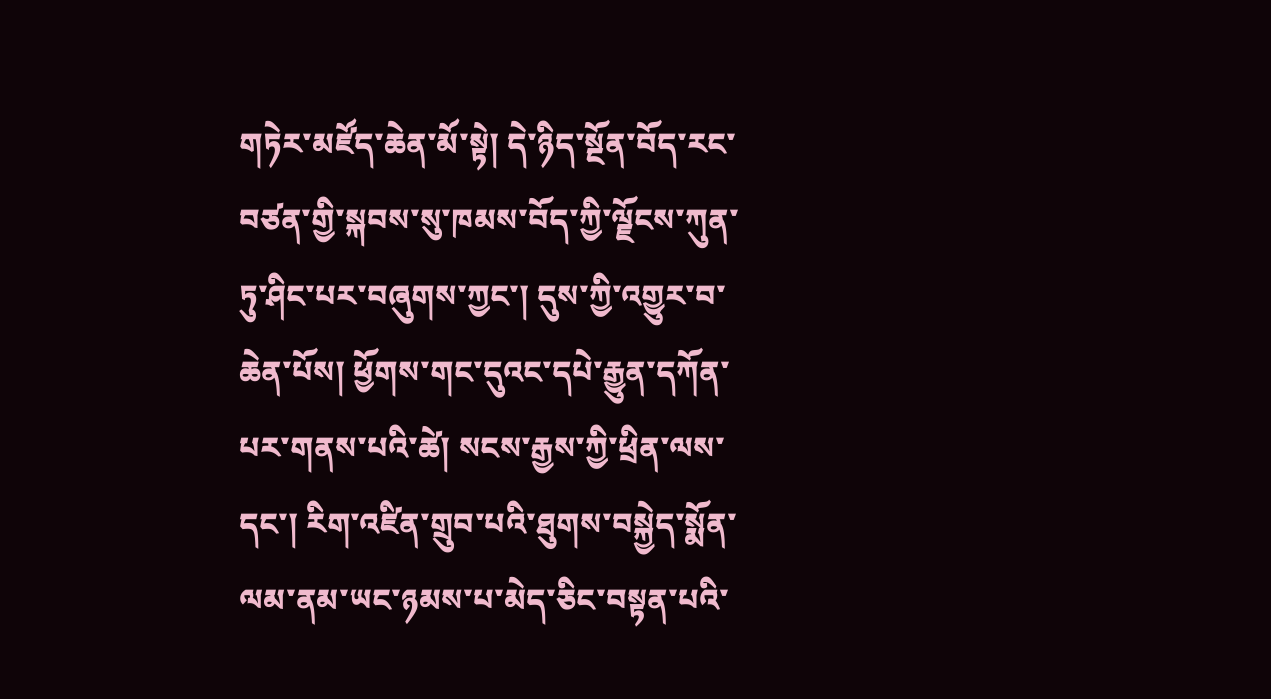གཏེར་མཛོད་ཆེན་མོ་སྟེ། དེ་ཉིད་སྔོན་བོད་རང་བཙན་གྱི་སྐབས་སུ་ཁམས་བོད་ཀྱི་ལྗོངས་ཀུན་ཏུ་ཤིང་པར་བཞུགས་ཀྱང་། དུས་ཀྱི་འགྱུར་བ་ཆེན་པོས། ཕྱོགས་གང་དུའང་དཔེ་རྒྱུན་དཀོན་པར་གནས་པའི་ཚེ། སངས་རྒྱས་ཀྱི་ཕྲིན་ལས་དང་། རིག་འཛིན་གྲུབ་པའི་ཐུགས་བསྐྱེད་སྨོན་ལམ་ནམ་ཡང་ཉམས་པ་མེད་ཅིང་བསྟན་པའི་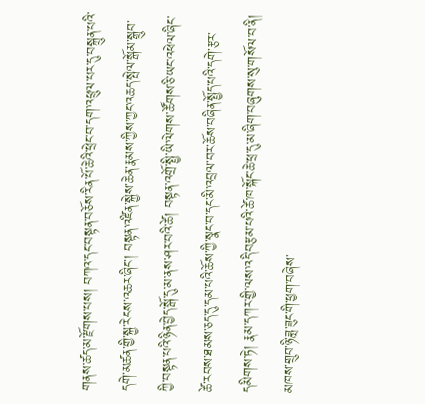གནས་ཚད་མ་རྫོགས་པས། བཀའ་དང་བསྟན་བཅོས་རིན་པོ་ཆེའི་ཕྲེང་བ་དག་འཕྲུལ་པར་དུ་བསྐྲུན་པའི་དགེ་མཚན་གྱི་སྐྱ་རེངས་འཆར་ཞིང་། བསྟན་འཛིན་སྐྱེས་ཆེན་རྣམས་ཀྱིས་ཀྱང་འཆད་སྤེལ་སྒོམ་སྒྲུབ་ཀྱི་བསྟན་པའི་ཉིན་བྱེད་སྒོ་དུ་མ་ནས་ཤར་བའི་ཚེ། བསྟན་འགྲོ་སྤྱི་ཡི་ལེགས་ཚོགས་ཅི་ཡང་འཕེལ་ཞིང་ཚེ་རབས་ཐམས་ཅད་དུ་དམ་པའི་ཆོས་ཀྱི་སྣང་བ་དང་མི་འབྲལ་བར་ཆོས་བཞིན་སྤྱོད་པའི་དགེ་རྩར་དམིགས་ཏེ། རྣམ་དཀར་གྱི་ལས་འདི་བརྩམ་པའི་ཚེ་ཁ་སྐོང་ཆེ་ཕྲ་དུ་མ་ཞིག་བཞུགས་སུ་གསོལ་བ་ནི། མཁས་གྲུབ་ཉི་ཟླ་ཟུང་གི་ཕྱག་བཞེས་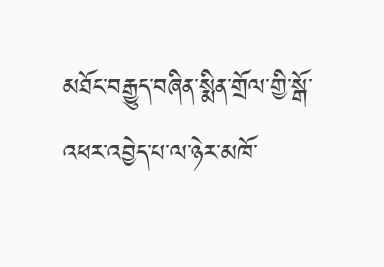མཐོང་བརྒྱུད་བཞིན་སྨིན་གྲོལ་གྱི་སྒོ་འཕར་འབྱེད་པ་ལ་ཉེར་མཁོ་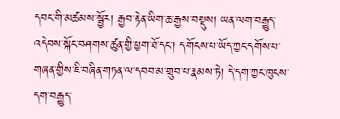དབང་གི་མཚམས་སྦྱོར། རྒྱབ་རྟེན་ཡིག་ཆ་རྒྱས་བསྡུས། ཡན་ལག་བརྒྱུད་འདེབས་སྐོང་བཤགས་ཚུན་གྱི་ཕྱག་ཐོ་དང་། དགོངས་པ་ཡོད་ཀྱང་དགོས་པ་གཞན་གྱིས་ཇི་བཞིན་གཏན་ལ་དབབ་མ་གྲུབ་པ་རྣམས་ཏེ། དེ་དག་ཀྱང་ཁུངས་དག་བརྒྱུད་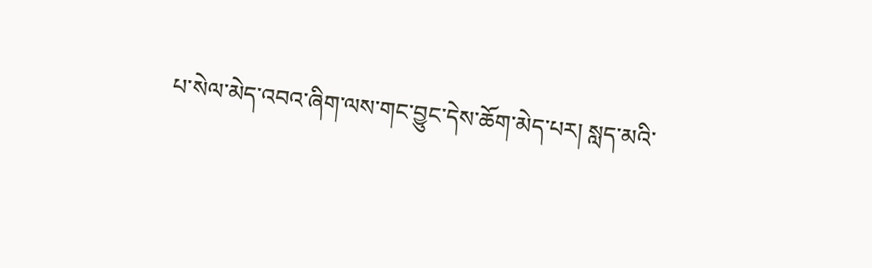པ་སེལ་མེད་འབའ་ཞིག་ལས་གང་བྱུང་དེས་ཆོག་མེད་པར། སླད་མའི་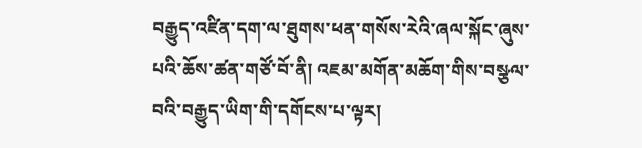བརྒྱུད་འཛིན་དག་ལ་ཐུགས་ཕན་གསོས་རེའི་ཞལ་སྐོང་ཞུས་པའི་ཆོས་ཚན་གཙོ་བོ་ནི། འཇམ་མགོན་མཆོག་གིས་བསྩལ་བའི་བརྒྱུད་ཡིག་གི་དགོངས་པ་ལྟར།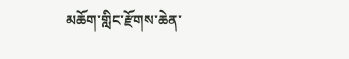མཆོག་གླིང་རྫོགས་ཆེན་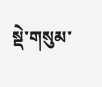སྡེ་གསུམ་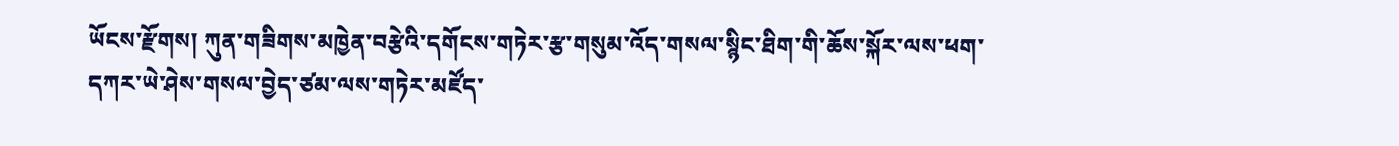ཡོངས་རྫོགས། ཀུན་གཟིགས་མཁྱེན་བརྩེའི་དགོངས་གཏེར་རྩ་གསུམ་འོད་གསལ་སྙིང་ཐིག་གི་ཆོས་སྐོར་ལས་ཕག་དཀར་ཡེ་ཤེས་གསལ་བྱེད་ཙམ་ལས་གཏེར་མཛོད་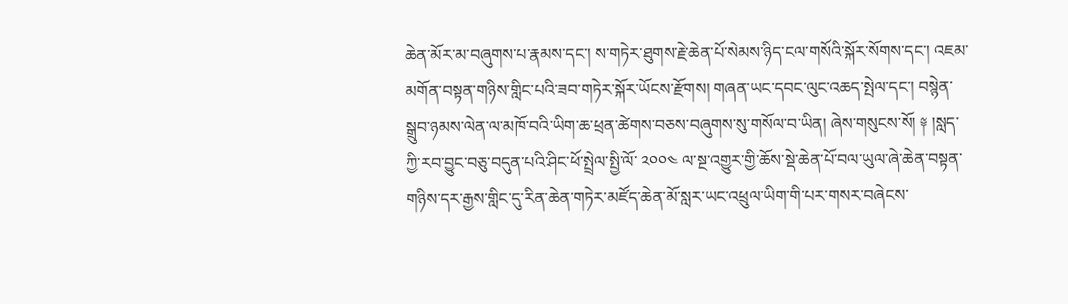ཆེན་མོར་མ་བཞུགས་པ་རྣམས་དང་། ས་གཏེར་ཐུགས་རྗེ་ཆེན་པོ་སེམས་ཉིད་ངལ་གསོའི་སྐོར་སོགས་དང་། འཇམ་མགོན་བསྟན་གཉིས་གླིང་པའི་ཟབ་གཏེར་སྐོར་ཡོངས་རྫོགས། གཞན་ཡང་དབང་ལུང་འཆད་སྤེལ་དང་། བསྙེན་སྒྲུབ་ཉམས་ལེན་ལ་མཁོ་བའི་ཡིག་ཆ་ཕྲན་ཚེགས་བཅས་བཞུགས་སུ་གསོལ་བ་ཡིན། ཞེས་གསུངས་སོ། ༈ །སླད་ཀྱི་རབ་བྱུང་བཅུ་བདུན་པའི་ཤིང་ཕོ་སྤྲེལ་སྤྱི་ལོ་ ༢༠༠༤ ལ་སྔ་འགྱུར་གྱི་ཆོས་སྡེ་ཆེན་པོ་བལ་ཡུལ་ཞེ་ཆེན་བསྟན་གཉིས་དར་རྒྱས་གླིང་དུ་རིན་ཆེན་གཏེར་མཛོད་ཆེན་མོ་སླར་ཡང་འཕྲུལ་ཡིག་གི་པར་གསར་བཞེངས་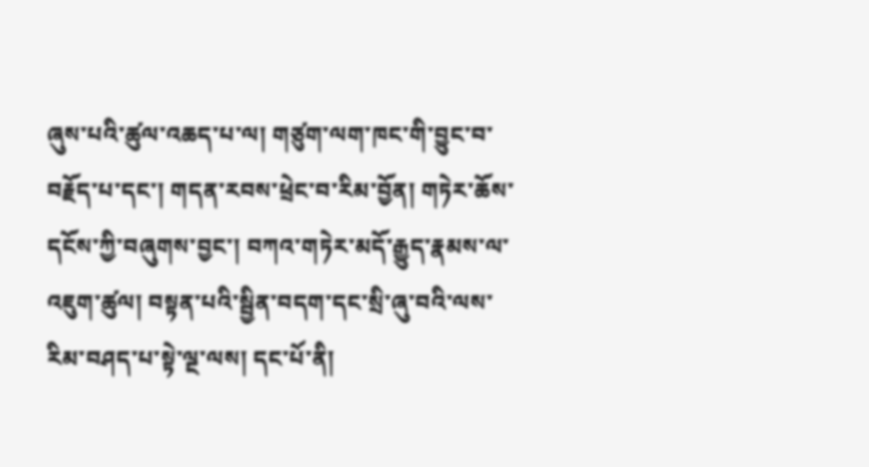ཞུས་པའི་ཚུལ་འཆད་པ་ལ། གཙུག་ལག་ཁང་གི་བྱུང་བ་བརྗོད་པ་དང་། གདན་རབས་ཕྲེང་བ་རིམ་བྱོན། གཏེར་ཆོས་དངོས་ཀྱི་བཞུགས་བྱང་། བཀའ་གཏེར་མདོ་རྒྱུད་རྣམས་ལ་འཇུག་ཚུལ། བསྟན་པའི་སྦྱིན་བདག་དང་སྲི་ཞུ་བའི་ལས་རིམ་བཤད་པ་སྟེ་ལྔ་ལས། དང་པོ་ནི།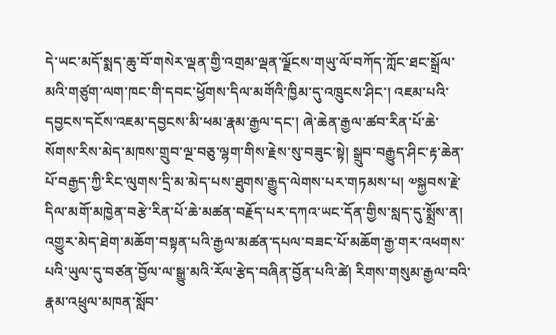དེ་ཡང་མདོ་སྨད་ཆུ་བོ་གསེར་ལྡན་གྱི་འགྲམ་ལྡན་ལྗོངས་གཡུ་ལོ་བཀོད་ཀློང་ཐང་སྒྲོལ་མའི་གཙུག་ལག་ཁང་གི་དབང་ཕྱོགས་དིལ་མགོའི་ཁྱིམ་དུ་འཁྲུངས་ཤིང་། འཇམ་པའི་དབྱངས་དངོས་འཇམ་དབྱངས་མི་ཕམ་རྣམ་རྒྱལ་དང་། ཞེ་ཆེན་རྒྱལ་ཚབ་རིན་པོ་ཆེ་སོགས་རིས་མེད་མཁས་གྲུབ་ལྔ་བཅུ་ལྷག་གིས་རྗེས་སུ་བཟུང་སྟེ། སྒྲུབ་བརྒྱུད་ཤིང་རྟ་ཆེན་པོ་བརྒྱད་ཀྱི་རིང་ལུགས་དྲི་མ་མེད་པས་ཐུགས་རྒྱུད་ལེགས་པར་གཏམས་པ། ༧སྐྱབས་རྗེ་དིལ་མགོ་མཁྱེན་བརྩེ་རིན་པོ་ཆེ་མཚན་བརྗོད་པར་དཀའ་ཡང་དོན་གྱིས་སླད་དུ་སྨྲོས་ན། འགྱུར་མེད་ཐེག་མཆོག་བསྟན་པའི་རྒྱལ་མཚན་དཔལ་བཟང་པོ་མཆོག་རྒྱ་གར་འཕགས་པའི་ཡུལ་དུ་བཙན་བྱོལ་ལ་སྒྱུ་མའི་རོལ་རྩེད་བཞིན་བྱོན་པའི་ཚེ། རིགས་གསུམ་རྒྱལ་བའི་རྣམ་འཕྲུལ་མཁན་སློབ་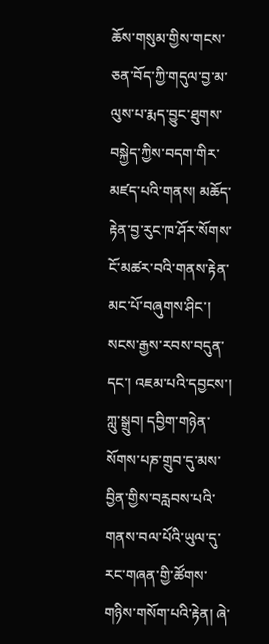ཆོས་གསུམ་གྱིས་གངས་ཅན་བོད་ཀྱི་གདུལ་བྱ་མ་ལུས་པ་རྨད་བྱུང་ཐུགས་བསྐྱེད་ཀྱིས་བདག་གིར་མཛད་པའི་གནས། མཆོད་རྟེན་བྱ་རུང་ཁ་ཤོར་སོགས་ངོ་མཚར་བའི་གནས་རྟེན་མང་པོ་བཞུགས་ཤིང་། སངས་རྒྱས་རབས་བདུན་དང་། འཇམ་པའི་དབྱངས་། ཀླུ་སྒྲུབ། དབྱིག་གཉེན་སོགས་པཎ་གྲུབ་དུ་མས་བྱིན་གྱིས་བརླབས་པའི་གནས་བལ་པོའི་ཡུལ་དུ་རང་གཞན་གྱི་ཚོགས་གཉིས་གསོག་པའི་རྟེན། ཞེ་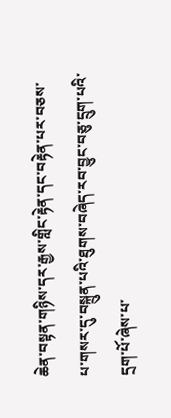ཆེན་བསྟན་གཉིས་དར་རྒྱས་གླིང་རྟེན་དང་བརྟེན་པར་བཅས་པ་གསར་དུ་བསྐྲུན་པའི་ཐུགས་བཞེད་རབ་བྱུང་བཅུ་དྲུག་པའི་དྲག་པོ་ཞེས་པ་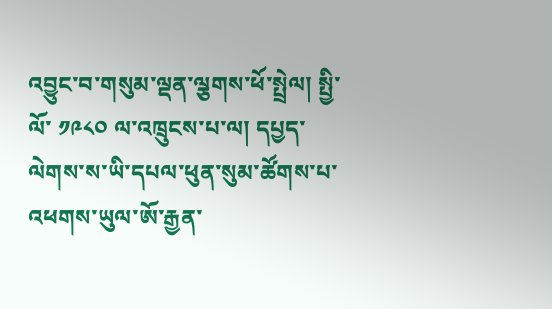འབྱུང་བ་གསུམ་ལྡན་ལྕགས་ཕོ་སྤྲེལ། སྤྱི་ལོ་ ༡༩༨༠ ལ་འཁྲུངས་པ་ལ། དཔྱད་ལེགས་ས་ཡི་དཔལ་ཕུན་སུམ་ཚོགས་པ་འཕགས་ཡུལ་ཨོ་རྒྱན་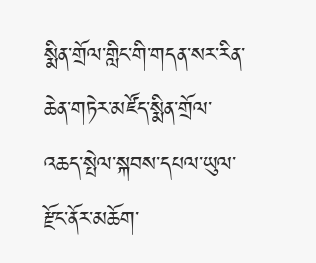སྨིན་གྲོལ་གླིང་གི་གདན་སར་རིན་ཆེན་གཏེར་མཛོད་སྨིན་གྲོལ་འཆད་སྤེལ་སྐབས་དཔལ་ཡུལ་རྫོང་ནོར་མཆོག་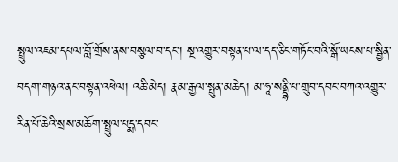སྤྲུལ་འཇམ་དཔལ་བློ་གྲོས་ནས་བསྩལ་བ་དང་། སྔ་འགྱུར་བསྟན་པ་ལ་དད་ཅིང་གཏོང་བའི་སྒོ་ཡངས་པ་སྦྱིན་བདག་གཉའ་ནང་བསྟན་འཕེལ། འཆི་མེད། རྣམ་རྒྱལ་སྤུན་མཆེད། མ་ཧཱ་སནྡྷི་པ་གྲུབ་དབང་བཀའ་འགྱུར་རིན་པོ་ཆེའི་སྲས་མཆོག་སྤྲུལ་པདྨ་དབང་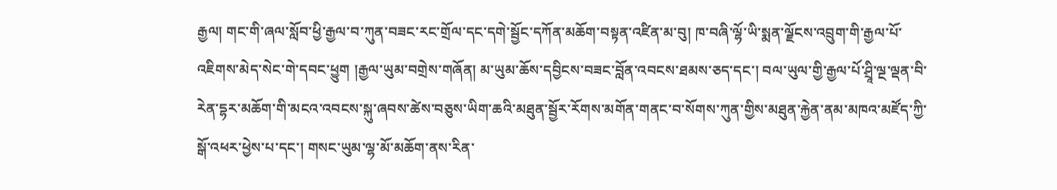རྒྱལ། གང་གི་ཞལ་སློབ་ཕྱི་རྒྱལ་བ་ཀུན་བཟང་རང་གྲོལ་དང་དགེ་སྦྱོང་དཀོན་མཆོག་བསྟན་འཛིན་མ་བུ། ཁ་བཞི་ལྷོ་ཡི་སྨན་ལྗོངས་འབྲུག་གི་རྒྱལ་པོ་འཇིགས་མེད་སེང་གེ་དབང་ཕྱུག །རྒྱལ་ཡུམ་བགྲེས་གཞོན། མ་ཡུམ་ཆོས་དབྱིངས་བཟང་བློན་འབངས་ཐམས་ཅད་དང་། བལ་ཡུལ་གྱི་རྒྱལ་པོ་ཤྲཱི་ལྔ་ལྡན་བི་རེན་དྷར་མཆོག་གི་མངའ་འབངས་སྐུ་ཞབས་ཚེས་བཅུས་ཡིག་ཆའི་མཐུན་སྦྱོར་རོགས་མགོན་གནང་བ་སོགས་ཀུན་གྱིས་མཐུན་རྐྱེན་ནམ་མཁའ་མཛོད་ཀྱི་སྒོ་འཕར་ཕྱེས་པ་དང་། གསང་ཡུམ་ལྷ་མོ་མཆོག་ནས་རིན་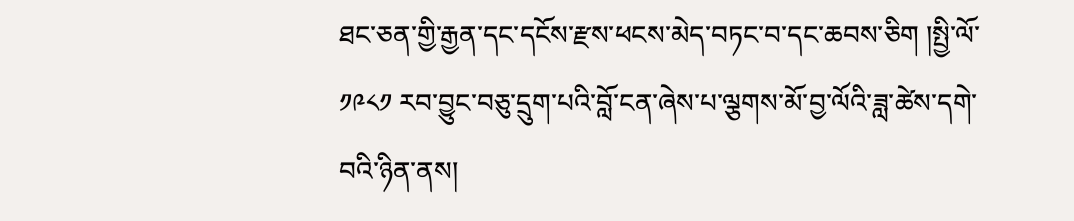ཐང་ཅན་གྱི་རྒྱན་དང་དངོས་རྫས་ཕངས་མེད་བཏང་བ་དང་ཆབས་ཅིག །སྤྱི་ལོ་ ༡༩༨༡ རབ་བྱུང་བཅུ་དྲུག་པའི་བློ་ངན་ཞེས་པ་ལྕགས་མོ་བྱ་ལོའི་ཟླ་ཚེས་དགེ་བའི་ཉིན་ནས།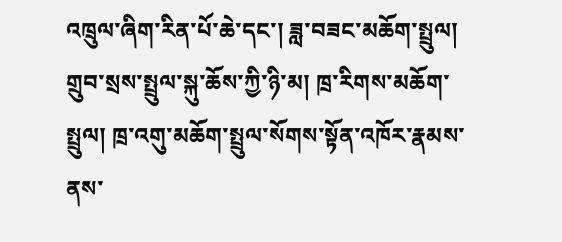འཁྲུལ་ཞིག་རིན་པོ་ཆེ་དང་། ཟླ་བཟང་མཆོག་སྤྲུལ། གྲུབ་སྲས་སྤྲུལ་སྐུ་ཆོས་ཀྱི་ཉི་མ། ཁྲ་རིགས་མཆོག་སྤྲུལ། ཁྲ་འགུ་མཆོག་སྤྲུལ་སོགས་སྟོན་འཁོར་རྣམས་ནས་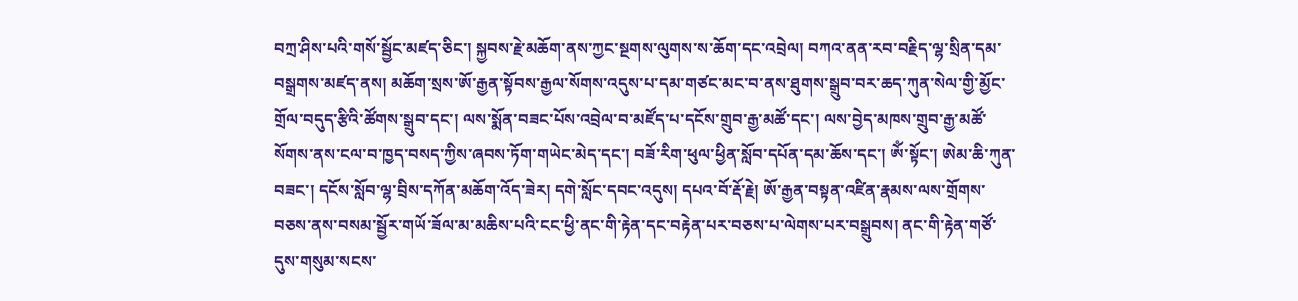བཀྲ་ཤིས་པའི་གསོ་སྦྱོང་མཛད་ཅིང་། སྐྱབས་རྗེ་མཆོག་ནས་ཀྱང་སྔགས་ལུགས་ས་ཆོག་དང་འབྲེལ། བཀའ་ནན་རབ་བརྗིད་ལྷ་སྲིན་དམ་བསྒྲགས་མཛད་ནས། མཆོག་སྲས་ཨོ་རྒྱན་སྟོབས་རྒྱལ་སོགས་འདུས་པ་དམ་གཙང་མང་བ་ནས་ཐུགས་སྒྲུབ་བར་ཆད་ཀུན་སེལ་གྱི་མྱོང་གྲོལ་བདུད་རྩིའི་ཚོགས་སྒྲུབ་དང་། ལས་སྨོན་བཟང་པོས་འབྲེལ་བ་མཛོད་པ་དངོས་གྲུབ་རྒྱ་མཚོ་དང་། ལས་བྱེད་མཁས་གྲུབ་རྒྱ་མཚོ་སོགས་ནས་ངལ་བ་ཁྱད་བསད་ཀྱིས་ཞབས་ཏོག་གཡེང་མེད་དང་། བཟོ་རིག་ཕུལ་ཕྱིན་སློབ་དཔོན་དམ་ཆོས་དང་། ཨོཾ་སྟོང་། ཨེམ་ཆི་ཀུན་བཟང་། དངོས་སློབ་ལྷ་བྲིས་དཀོན་མཆོག་འོད་ཟེར། དགེ་སློང་དབང་འདུས། དཔའ་བོ་རྡོ་རྗེ། ཨོ་རྒྱན་བསྟན་འཛིན་རྣམས་ལས་གྲོགས་བཅས་ནས་བསམ་སྦྱོར་གཡོ་ཟོལ་མ་མཆིས་པའི་ངང་ཕྱི་ནང་གི་རྟེན་དང་བརྟེན་པར་བཅས་པ་ལེགས་པར་བསྒྲུབས། ནང་གི་རྟེན་གཙོ་དུས་གསུམ་སངས་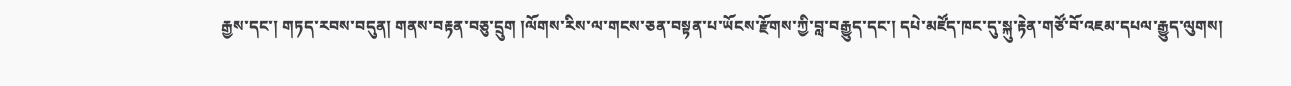རྒྱས་དང་། གཏད་རབས་བདུན། གནས་བརྟན་བཅུ་དྲུག །ལོགས་རིས་ལ་གངས་ཅན་བསྟན་པ་ཡོངས་རྫོགས་ཀྱི་བླ་བརྒྱུད་དང་། དཔེ་མཛོད་ཁང་དུ་སྐུ་རྟེན་གཙོ་བོ་འཇམ་དཔལ་རྒྱུད་ལུགས།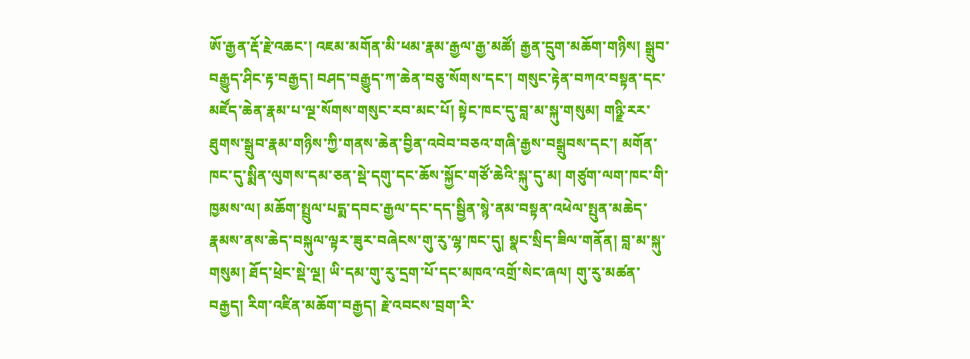ཨོ་རྒྱན་རྡོ་རྗེ་འཆང་། འཇམ་མགོན་མི་ཕམ་རྣམ་རྒྱལ་རྒྱ་མཚོ། རྒྱན་དྲུག་མཆོག་གཉིས། སྒྲུབ་བརྒྱུད་ཤིང་རྟ་བརྒྱད། བཤད་བརྒྱུད་ཀ་ཆེན་བཅུ་སོགས་དང་། གསུང་རྟེན་བཀའ་བསྟན་དང་མཛོད་ཆེན་རྣམ་པ་ལྔ་སོགས་གསུང་རབ་མང་པོ། སྟེང་ཁང་དུ་བླ་མ་སྐུ་གསུམ། གཉྫི་རར་ཐུགས་སྒྲུབ་རྣམ་གཉིས་ཀྱི་གནས་ཆེན་བྱིན་འབེབ་བཅའ་གཞི་རྒྱས་བསྒྲུབས་དང་། མགོན་ཁང་དུ་སྨིན་ལུགས་དམ་ཅན་སྡེ་དགུ་དང་ཆོས་སྐྱོང་གཙོ་ཆེའི་སྐུ་དུ་མ། གཙུག་ལག་ཁང་གི་ཁྱམས་ལ། མཆོག་སྤྲུལ་པདྨ་དབང་རྒྱལ་དང་དད་སྦྱིན་སྙེ་ནམ་བསྟན་འཕེལ་སྤུན་མཆེད་རྣམས་ནས་ཆེད་བསྐུལ་ལྟར་ཟུར་བཞེངས་གུ་རུ་ལྷ་ཁང་དུ། སྣང་སྲིད་ཟིལ་གནོན། བླ་མ་སྐུ་གསུམ། ཐོད་ཕྲེང་སྡེ་ལྔ། ཡི་དམ་གུ་རུ་དྲག་པོ་དང་མཁའ་འགྲོ་སེང་ཞལ། གུ་རུ་མཚན་བརྒྱད། རིག་འཛིན་མཆོག་བརྒྱད། རྗེ་འབངས་བྲག་རི་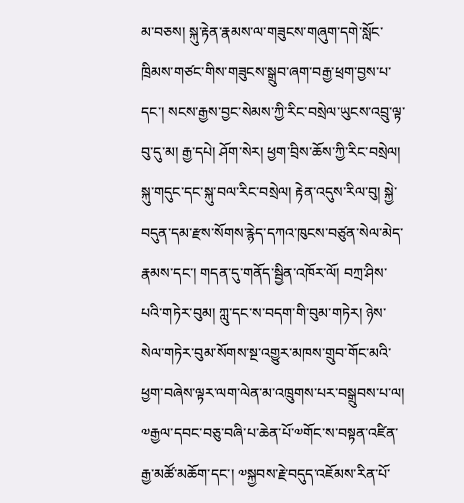མ་བཅས། སྐུ་རྟེན་རྣམས་ལ་གཟུངས་གཞུག་དགེ་སློང་ཁྲིམས་གཙང་གིས་གཟུངས་སྒྲུབ་ཞག་བརྒྱ་ཕྲག་བྱས་པ་དང་། སངས་རྒྱས་བྱང་སེམས་ཀྱི་རིང་བསྲེལ་ཡུངས་འབྲུ་ལྟ་བུ་དུ་མ། རྒྱ་དཔེ། ཤོག་སེར། ཕྱག་བྲིས་ཆོས་ཀྱི་རིང་བསྲེལ། སྐུ་གདུང་དང་སྐུ་བལ་རིང་བསྲེལ། རྟེན་འདུས་རིལ་བུ། སྐྱེ་བདུན་དམ་རྫས་སོགས་རྙེད་དཀའ་ཁུངས་བཙུན་སེལ་མེད་རྣམས་དང་། གདན་དུ་གནོད་སྦྱིན་འཁོར་ལོ། བཀྲ་ཤིས་པའི་གཏེར་བུམ། ཀླུ་དང་ས་བདག་གི་བུམ་གཏེར། ཉེས་སེལ་གཏེར་བུམ་སོགས་སྔ་འགྱུར་མཁས་གྲུབ་གོང་མའི་ཕྱག་བཞེས་ལྟར་ལག་ལེན་མ་འཁྲུགས་པར་བསྒྲུབས་པ་ལ། ༧རྒྱལ་དབང་བཅུ་བཞི་པ་ཆེན་པོ་༧གོང་ས་བསྟན་འཛིན་རྒྱ་མཚོ་མཆོག་དང་། ༧སྐྱབས་རྗེ་བདུད་འཇོམས་རིན་པོ་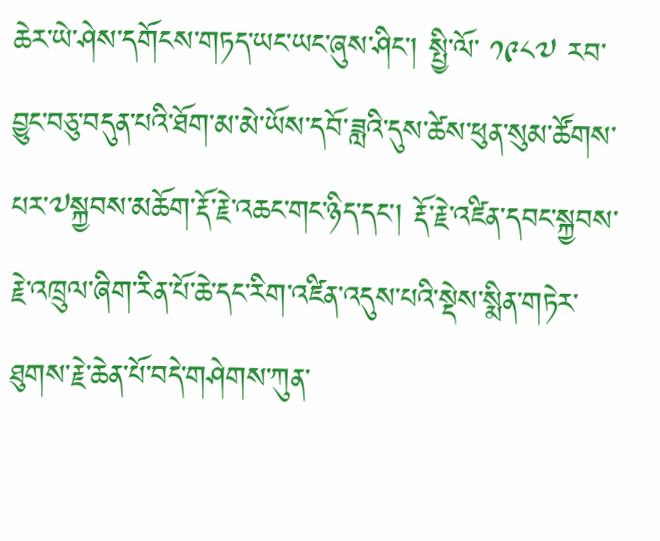ཆེར་ཡེ་ཤེས་དགོངས་གཏད་ཡང་ཡང་ཞུས་ཤིང་། སྤྱི་ལོ་ ༡༩༨༧ རབ་བྱུང་བཅུ་བདུན་པའི་ཐོག་མ་མེ་ཡོས་དབོ་ཟླའི་དུས་ཚེས་ཕུན་སུམ་ཚོགས་པར་༧སྐྱབས་མཆོག་རྡོ་རྗེ་འཆང་གང་ཉིད་དང་། རྡོ་རྗེ་འཛིན་དབང་སྐྱབས་རྗེ་འཁྲུལ་ཞིག་རིན་པོ་ཆེ་དང་རིག་འཛིན་འདུས་པའི་སྡེས་སྨིན་གཏེར་ཐུགས་རྗེ་ཆེན་པོ་བདེ་གཤེགས་ཀུན་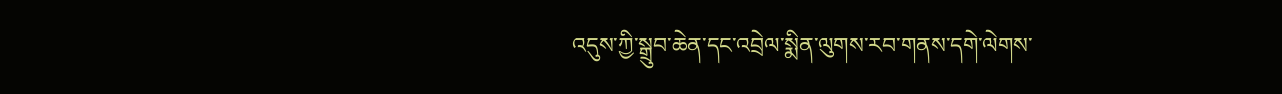འདུས་ཀྱི་སྒྲུབ་ཆེན་དང་འབྲེལ་སྨིན་ལུགས་རབ་གནས་དགེ་ལེགས་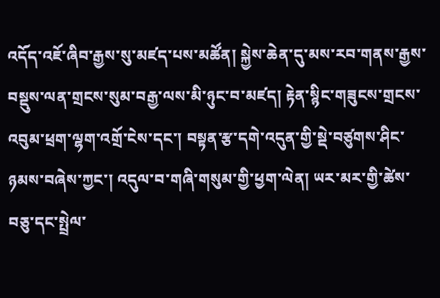འདོད་འཇོ་ཞིབ་རྒྱས་སུ་མཛད་པས་མཚོན། སྐྱེས་ཆེན་དུ་མས་རབ་གནས་རྒྱས་བསྡུས་ལན་གྲངས་སུམ་བརྒྱ་ལས་མི་ཉུང་བ་མཛད། རྟེན་སྙིང་གཟུངས་གྲངས་འབུམ་ཕྲག་ལྷག་འགྲོ་ངེས་དང་། བསྟན་རྩ་དགེ་འདུན་གྱི་སྡེ་བཙུགས་ཤིང་ཉམས་བཞེས་ཀྱང་། འདུལ་བ་གཞི་གསུམ་གྱི་ཕྱག་ལེན། ཡར་མར་གྱི་ཚེས་བཅུ་དང་སྤྲེལ་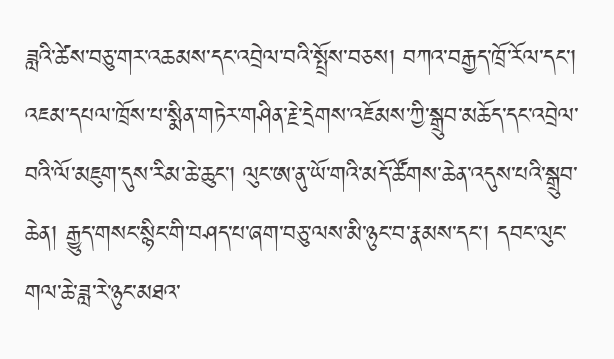ཟླའི་ཚེས་བཅུ་གར་འཆམས་དང་འབྲེལ་བའི་སྤྲོས་བཅས། བཀའ་བརྒྱད་ཁྲོ་རོལ་དང་། འཇམ་དཔལ་ཁྲོས་པ་སྨིན་གཏེར་གཤིན་རྗེ་དྲེགས་འཇོམས་ཀྱི་སྒྲུབ་མཆོད་དང་འབྲེལ་བའི་ལོ་མཇུག་དུས་རིམ་ཆེ་ཆུང་། ལུང་ཨ་ནུ་ཡོ་གའི་མདོ་ཚོགས་ཆེན་འདུས་པའི་སྒྲུབ་ཆེན། རྒྱུད་གསང་སྙིང་གི་བཤད་པ་ཞག་བཅུ་ལས་མི་ཉུང་བ་རྣམས་དང་། དབང་ལུང་གལ་ཆེ་ཟླ་རེ་ཉུང་མཐའ་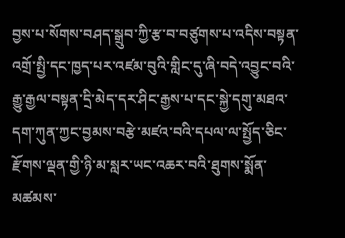བྱས་པ་སོགས་བཤད་སྒྲུབ་ཀྱི་རྩ་བ་བཙུགས་པ་འདིས་བསྟན་འགྲོ་སྤྱི་དང་ཁྱད་པར་འཛམ་བུའི་གླིང་དུ་ཞི་བདེ་འབྱུང་བའི་རྒྱུ་རྒྱལ་བསྟན་དྲི་མེད་དར་ཤིང་རྒྱས་པ་དང་སྐྱེ་དགུ་མཐའ་དག་ཀུན་ཀྱང་བྱམས་བརྩེ་མཛའ་བའི་དཔལ་ལ་སྤྱོད་ཅིང་རྫོགས་ལྡན་གྱི་ཉི་མ་སླར་ཡང་འཆར་བའི་ཐུགས་སྨོན་མཚམས་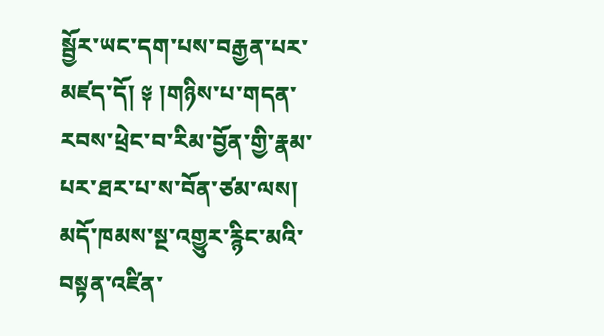སྦྱོར་ཡང་དག་པས་བརྒྱན་པར་མཛད་དོ། ༈ །གཉིས་པ་གདན་རབས་ཕྲེང་བ་རིམ་བྱོན་གྱི་རྣམ་པར་ཐར་པ་ས་བོན་ཙམ་ལས། མདོ་ཁམས་སྔ་འགྱུར་རྙིང་མའི་བསྟན་འཛིན་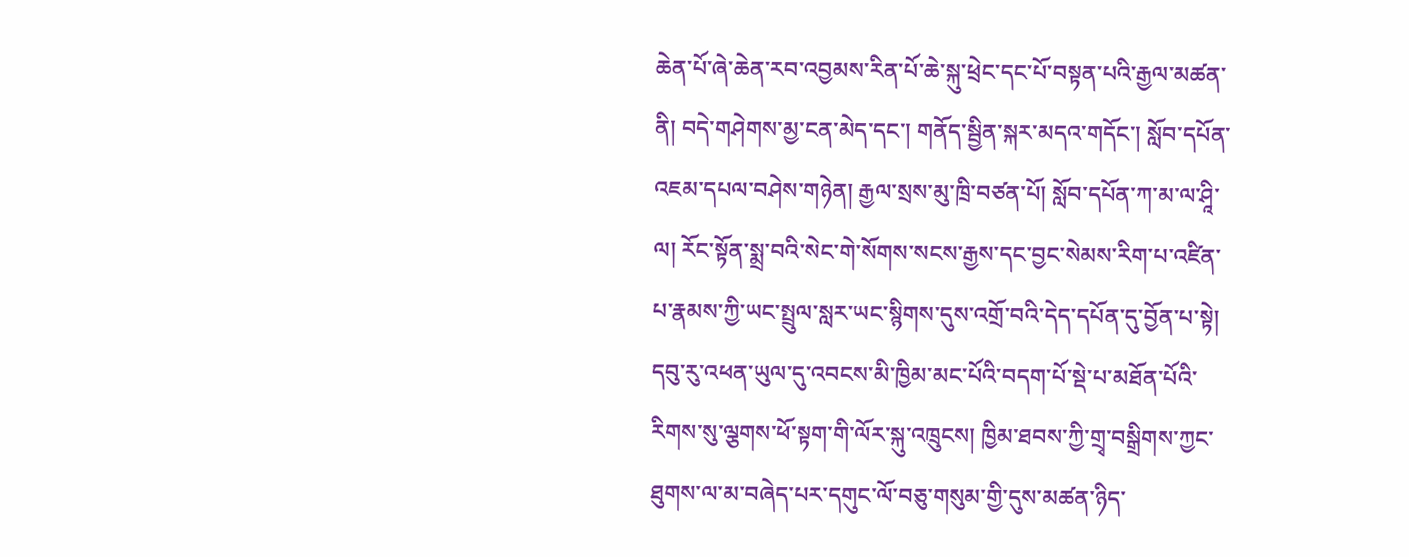ཆེན་པོ་ཞེ་ཆེན་རབ་འབྱམས་རིན་པོ་ཆེ་སྐུ་ཕྲེང་དང་པོ་བསྟན་པའི་རྒྱལ་མཚན་ནི། བདེ་གཤེགས་མྱ་ངན་མེད་དང་། གནོད་སྦྱིན་སྐར་མདའ་གདོང་། སློབ་དཔོན་འཇམ་དཔལ་བཤེས་གཉེན། རྒྱལ་སྲས་མུ་ཁྲི་བཙན་པོ། སློབ་དཔོན་ཀ་མ་ལ་ཤཱི་ལ། རོང་སྟོན་སྨྲ་བའི་སེང་གེ་སོགས་སངས་རྒྱས་དང་བྱང་སེམས་རིག་པ་འཛིན་པ་རྣམས་ཀྱི་ཡང་སྤྲུལ་སླར་ཡང་སྙིགས་དུས་འགྲོ་བའི་དེད་དཔོན་དུ་བྱོན་པ་སྟེ། དབུ་རུ་འཕན་ཡུལ་དུ་འབངས་མི་ཁྱིམ་མང་པོའི་བདག་པོ་སྡེ་པ་མཐོན་པོའི་རིགས་སུ་ལྕགས་ཕོ་སྟག་གི་ལོར་སྐུ་འཁྲུངས། ཁྱིམ་ཐབས་ཀྱི་གྲྭ་བསྒྲིགས་ཀྱང་ཐུགས་ལ་མ་བཞེད་པར་དགུང་ལོ་བཅུ་གསུམ་གྱི་དུས་མཚན་ཉིད་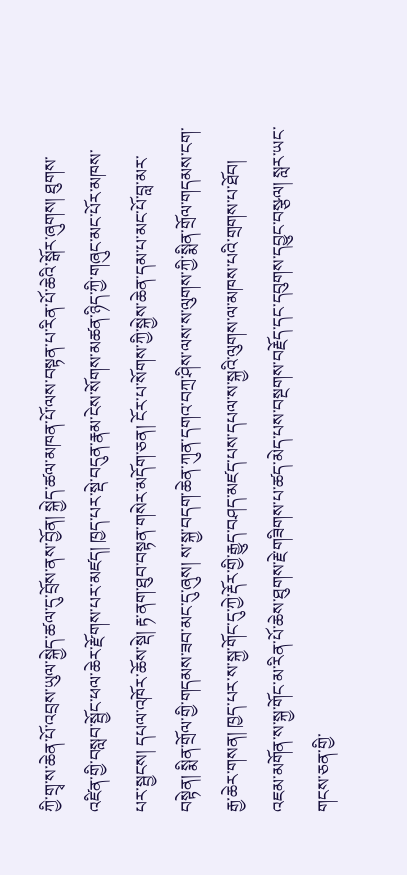ཀྱི་གྲྭ་ས་ཆེན་པོ་འབྲས་ཡུལ་སྐྱེད་ཚལ་དུ་བྲོས་ནས་བྱོན། སྐྱེད་ཚལ་མཁན་པོ་ལས་བསྟན་པ་རིན་པོ་ཆེའི་སྒོར་ཞུགས། ཐུགས་འཛིན་གྱི་བསླབ་སྦྱོང་ཕལ་ཆེར་རྫོགས་པར་མཛད། ཁྱད་པར་སྡེ་བདུན་རྣམ་ངེས་སོགས་མཚན་ཉིད་ཀྱི་གཞུང་མང་པོར་མཁས་པར་སྦྱངས། དཔལ་འཁོར་ཆོས་སྡེ། རྟ་ནག་ཐུབ་བསྟན་གསེར་མདོག་ཅན། ངོར་པ་སོགས་ཀྱི་སྐྱེས་ཆེན་དམ་པ་མང་པོ་བླ་མར་བསྟེན། སྨིན་གྲོལ་གྱི་གདམས་ཟབ་མང་དུ་ཞུས། ས་སྐྱ་བདག་ཆེན་ཀུན་དགའ་བཀྲ་ཤིས་ལས་ས་ལུགས་ཀྱི་སྨིན་གྲོལ་གདམས་ངག་རྒྱ་ཆེར་གསན། ཁྱད་པར་ས་སྐྱ་གོང་དུ་ཀྱེ་རྡོར་གྱི་རྒྱུད་བཤད་མཛད་པས་དཔལ་ས་སྐྱའི་ལུགས་ལ་མཁས་པའི་གྲགས་པ་ཐོབ། འཇམ་མགོན་ས་སྐྱ་གོང་མ་རིན་པོ་ཆེས་ཐུགས་རྗེ་གཟིགས་པ་ཚད་མེད་པས་བསྔགས་བརྗོད་དང་དབུགས་དབྱུང་བསྩལ། སླར་ཡང་གངས་ཅན་གྱི་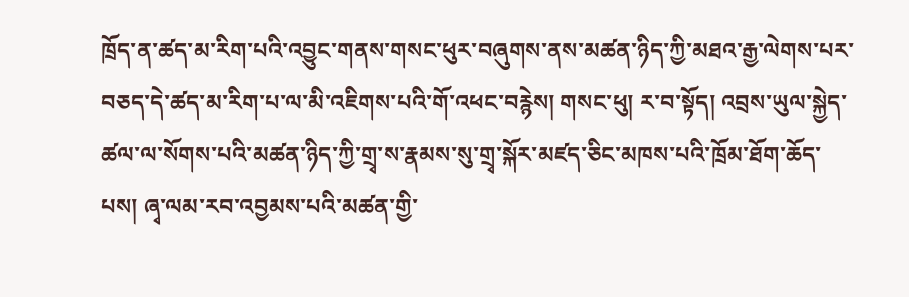ཁྲོད་ན་ཚད་མ་རིག་པའི་འབྱུང་གནས་གསང་ཕུར་བཞུགས་ནས་མཚན་ཉིད་ཀྱི་མཐའ་རྒྱ་ལེགས་པར་བཅད་དེ་ཚད་མ་རིག་པ་ལ་མི་འཇིགས་པའི་གོ་འཕང་བརྙེས། གསང་ཕུ། ར་བ་སྟོད། འབྲས་ཡུལ་སྐྱེད་ཚལ་ལ་སོགས་པའི་མཚན་ཉིད་ཀྱི་གྲྭ་ས་རྣམས་སུ་གྲྭ་སྐོར་མཛད་ཅིང་མཁས་པའི་ཁྲོམ་ཐོག་ཆོད་པས། ཞྭ་ལམ་རབ་འབྱམས་པའི་མཚན་གྱི་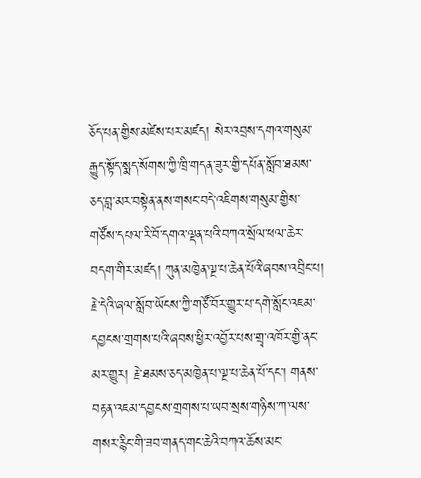ཅོད་པན་གྱིས་མཛེས་པར་མཛད། སེར་འབྲས་དགའ་གསུམ་རྒྱུད་སྟོད་སྨད་སོགས་ཀྱི་ཁྲི་གདན་ཟུར་གྱི་དཔོན་སློབ་ཐམས་ཅད་བླ་མར་བསྟེན་ནས་གསང་བདེ་འཇིགས་གསུམ་གྱིས་གཙོས་དཔལ་རི་བོ་དགའ་ལྡན་པའི་བཀའ་སྲོལ་ཕལ་ཆེར་བདག་གིར་མཛད། ཀུན་མཁྱེན་ལྔ་པ་ཆེན་པོའི་ཞབས་འབྲིང་པ། རྗེ་དེའི་ཞལ་སློབ་ཡོངས་ཀྱི་གཙོ་བོར་གྱུར་པ་དགེ་སློང་འཇམ་དབྱངས་གྲགས་པའི་ཞབས་ཕྱིར་འབྱོར་པས་གྲྭ་འཁོར་གྱི་ནང་མར་གྱུར། རྗེ་ཐམས་ཅད་མཁྱེན་པ་ལྔ་པ་ཆེན་པོ་དང་། གནས་བརྟན་འཇམ་དབྱངས་གྲགས་པ་ཡབ་སྲས་གཉིས་ཀ་ལས་གསར་རྙིང་གི་ཟབ་གནད་གང་ཆེའི་བཀའ་ཆོས་མང་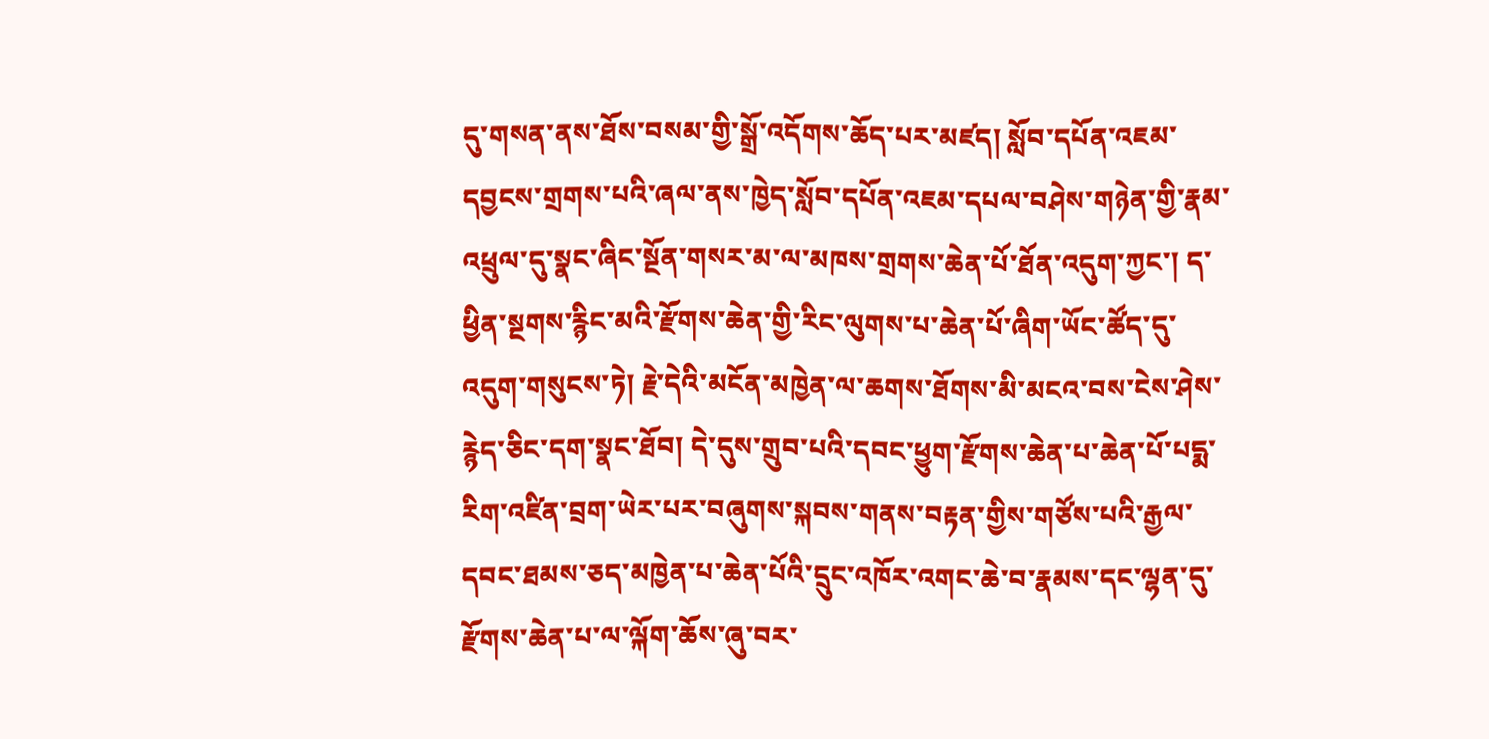དུ་གསན་ནས་ཐོས་བསམ་གྱི་སྒྲོ་འདོགས་ཆོད་པར་མཛད། སློབ་དཔོན་འཇམ་དབྱངས་གྲགས་པའི་ཞལ་ནས་ཁྱེད་སློབ་དཔོན་འཇམ་དཔལ་བཤེས་གཉེན་གྱི་རྣམ་འཕྲུལ་དུ་སྣང་ཞིང་སྔོན་གསར་མ་ལ་མཁས་གྲགས་ཆེན་པོ་ཐོན་འདུག་ཀྱང་། ད་ཕྱིན་སྔགས་རྙིང་མའི་རྫོགས་ཆེན་གྱི་རིང་ལུགས་པ་ཆེན་པོ་ཞིག་ཡོང་ཚོད་དུ་འདུག་གསུངས་ཏེ། རྗེ་དེའི་མངོན་མཁྱེན་ལ་ཆགས་ཐོགས་མི་མངའ་བས་ངེས་ཤེས་རྙེད་ཅིང་དག་སྣང་ཐོབ། དེ་དུས་གྲུབ་པའི་དབང་ཕྱུག་རྫོགས་ཆེན་པ་ཆེན་པོ་པདྨ་རིག་འཛིན་བྲག་ཡེར་པར་བཞུགས་སྐབས་གནས་བརྟན་གྱིས་གཙོས་པའི་རྒྱལ་དབང་ཐམས་ཅད་མཁྱེན་པ་ཆེན་པོའི་དྲུང་འཁོར་འགང་ཆེ་བ་རྣམས་དང་ལྷན་དུ་རྫོགས་ཆེན་པ་ལ་ལྐོག་ཆོས་ཞུ་བར་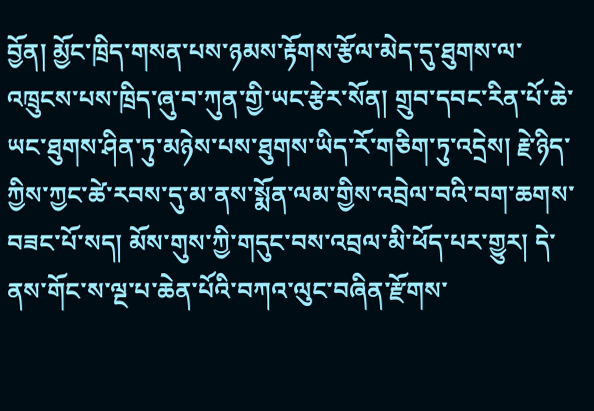བྱོན། མྱོང་ཁྲིད་གསན་པས་ཉམས་རྟོགས་རྩོལ་མེད་དུ་ཐུགས་ལ་འཁྲུངས་པས་ཁྲིད་ཞུ་བ་ཀུན་གྱི་ཡང་རྩེར་སོན། གྲུབ་དབང་རིན་པོ་ཆེ་ཡང་ཐུགས་ཤིན་ཏུ་མཉེས་པས་ཐུགས་ཡིད་རོ་གཅིག་ཏུ་འདྲེས། རྗེ་ཉིད་ཀྱིས་ཀྱང་ཚེ་རབས་དུ་མ་ནས་སྨོན་ལམ་གྱིས་འབྲེལ་བའི་བག་ཆགས་བཟང་པོ་སད། མོས་གུས་ཀྱི་གདུང་བས་འབྲལ་མི་ཕོད་པར་གྱུར། དེ་ནས་གོང་ས་ལྔ་པ་ཆེན་པོའི་བཀའ་ལུང་བཞིན་རྫོགས་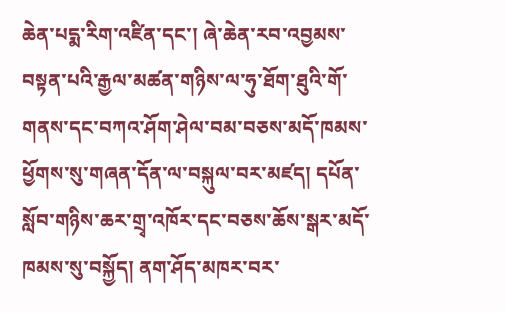ཆེན་པདྨ་རིག་འཛིན་དང་། ཞེ་ཆེན་རབ་འབྱམས་བསྟན་པའི་རྒྱལ་མཚན་གཉིས་ལ་ཧུ་ཐོག་ཐུའི་གོ་གནས་དང་བཀའ་ཤོག་ཤེལ་བམ་བཅས་མདོ་ཁམས་ཕྱོགས་སུ་གཞན་དོན་ལ་བསྐུལ་བར་མཛད། དཔོན་སློབ་གཉིས་ཆར་གྲྭ་འཁོར་དང་བཅས་ཆོས་སྒར་མདོ་ཁམས་སུ་བསྐྱོད། ནག་ཤོད་མཁར་བར་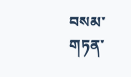བསམ་གཏན་